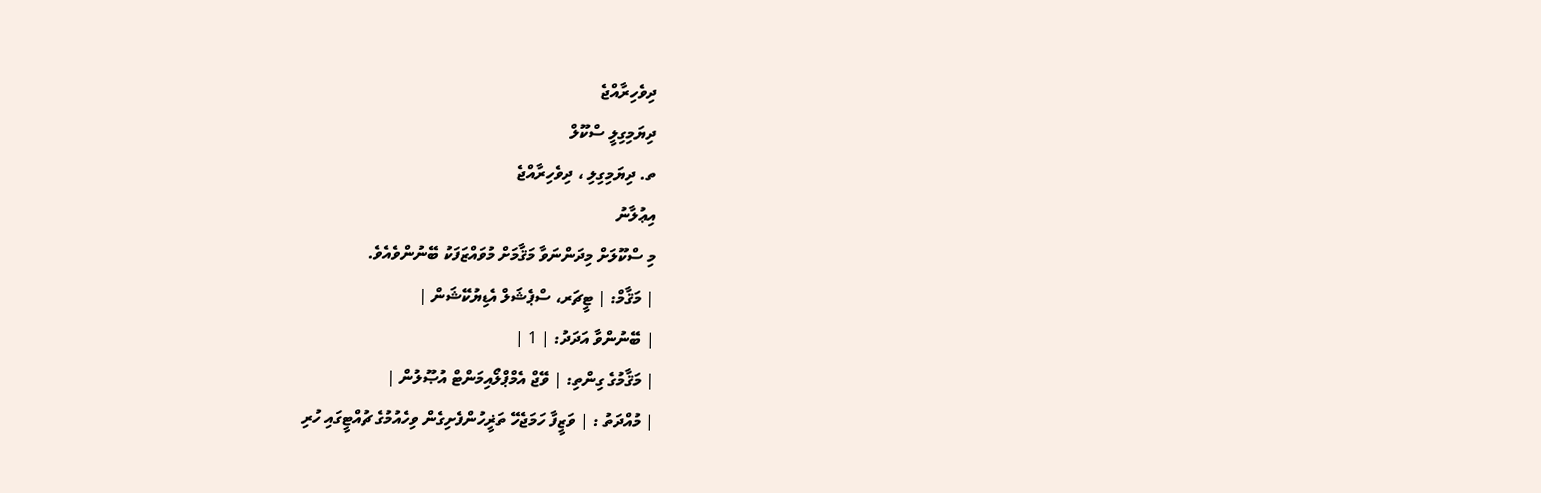ދިވެހިރާއްޖެ
ދިޔަމިގިލީ ސްކޫލް
ތ. ދިޔަމިގިލި ، ދިވެހިރާއްޖެ
އިޢުލާނު
މި ސްކޫލަށް މިދަންނަވާ މަޤާމަށް މުވައްޒަފަކު ބޭނުންވެއެވެ.
| މަޤާމް: | ޓީޗަރ، ސްޕެޝަލް އެޑިޔުކޭޝަން |
| ބޭނުންވާ އަދަދު: | 1 |
| މަޤާމުގެ ގިންތި: | ވޭޖް އެމްޕްލޯއިމަންޓް އުޞޫލުން |
| މުއްދަތު : | ވަޒީފާ ހަމަޖެހޭ ތަޜީހުންފެށިގެން ވިހެއުމުގެ ޗުއްޓީގައި ހުރި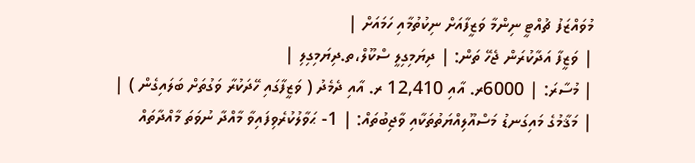މުވައްޒަފު ޗުއްޓީ ނިންމާ ވަޒީފާއަށް ނިކުތުމާއި ހަމައަށް |
| ވަޒީފާ އަދާކުރަން ޖެހޭ ތަން: | ދިޔަމިގިލީ ސްކޫލް،ތ.ދިޔަމިގިލި |
| މުސާރަ: | 6000ރ. އާއި 12,410 ރ. އާއި ދެމެދު ( ވަޒީފާގައި ހޭދަކުރާ ވަގުތަށް ބަލައިގެން ) |
| މަޤާމުގެ މައިގަނޑު މަސްއޫލިއްޔަތުތަކާއި ވާޖިބުތައް: | 1- ޙަވާލުކުރެވިފައިވާ މާއްދާ ނުވަތަ މާއްދާތައް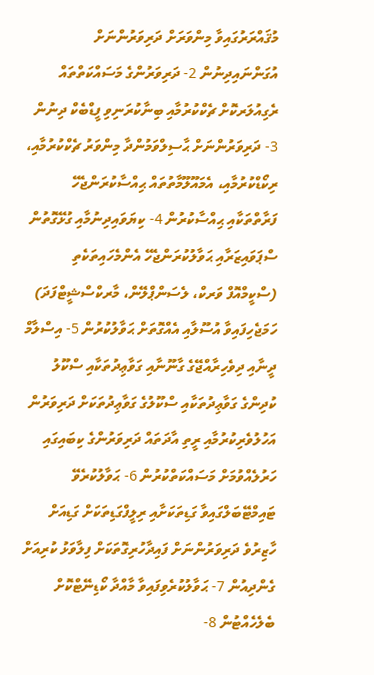މުޤައްރަރުގައިވާ މިންވަރަށް ދަރިވަރުންނަށް އުގަންނައިދިނުން 2- ދަރިވަރުންގެ މަސައްކަތްތައް ރެގިއުލަރކޮށް ޗެކްކުރުމާއި ބިނާކުރަނިވި ފީޑްބެކް ދިނުން 3- ދަރިވަރުންނަށް ޙާސިލްވަމުންދާ މިންވަރު ޗެކްކުރުމާއި، ރިކޯޑްކުރުމާއި، އެމައޫލޫމާތުތައް ޙިއްސާކުރަންޖެހޭ ފަރާތްތަކާއި ޙިއްސާކުރުން 4- ކިޔަވައިދިނުމާއި ގުޅޭގޮތުން ސްޕަވައިޒަރާއި ޙަވާލުކުރަންޖެހޭ އެންމެހައިތަކެތި (ސްކީމްއޮފް ވަރކް، ލެސަންޕްލޭން، މާރކްސްޝީޓްފަދަ) ހަމަޖެހިފައިވާ އުސޫލާއި އެއްގޮތަށް ޙަވާލުކުރުން 5- އިސްލާމް ދީނާއި ދިވެހިރާއްޖޭގެ ގާނޫނާއި ގަވާޢިދުތަކާއި ސްކޫލު ކުދިންގެ ގަވާޢިދުތަކާއި ސްކޫލުގެ ގަވާޢިދުތަކަށް ދަރިވަރުން އަހުލުވެރިކުރުމާއި ރީތި އާދަތައް ދަރިވަރުންގެ ކިބައިގައި ހަރުލެއްވުމަށް މަސައްކަތްކުރުން 6- ޙަވާލުކުރެވޭ ޓައިމްޓޭބަލްގައިވާ ގަޑިތަކަށާއި ރިލީފްގަޑިތަކަށް ގަޑިއަށް ހާޒިރުވެ ދަރިވަރުންނަށް ފައިދާހުރިގޮތަކަށް ފިލާވަޅު ކުރިއަށް ގެންދިއުން 7- ޙަވާލުކުރެވިފައިވާ މާއްދާ ކޯޑިނޭޓްކޮށް ބެލެހެއްޓުން 8-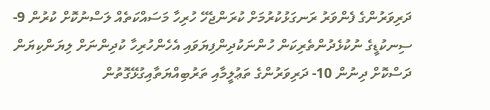ދަރިވަރުންގެ ފެންވަރު ރަނގަޅުކުރުމަށް ކުރަންޖެހޭ ހުރިހާ މަސައްކަތެއް ލަސްނުކޮށް ކުރުން 9- ސިނކުޑީގެ ނުކުޅެދުންތެރިކަން ހުންނަކުދިންފިޔަވައި އެހެންހުރިހާ ކުދިންނަށް ލިޔަންކިޔަން ދަސްކޮށް ދިނުން 10- ދަރިވަރުންގެ ތަޢުލީމާއި ތަރުބިއްޔަތާއިގުޅޭގޮތުން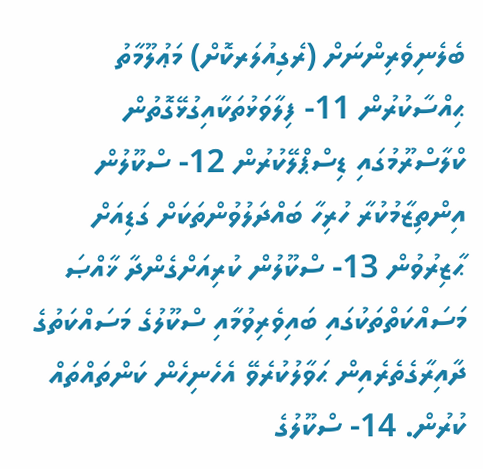ބެލެނިވެރިންނަށް (ރެގިއުލަރކޮށް) މަޢުލޫމާތު ޙިއްސާކުރުން 11- ފިލާވަޅުތަކާއިގުޅޭގޮތުން ކްލާސްރޫމުގައި ޑިސްޕްލޭކުރުން 12- ސްކޫލުން އިންތިޒާމުކުރާ ހުރިހާ ބައްދަލުވުންތަކަށް ގަޑިއަށް ޙާޒިރުވުން 13- ސްކޫލުން ކުރިއަށްގެންދާ ޚާއްޞަ މަސައްކަތްތަކުގައި ބައިވެރިވުމާއި ސްކޫލުގެ މަސައްކަތުގެ ދާއިރާގެތެރެއިން ޙަވާލުކުރެވޭ އެހެނިހެން ކަންތައްތައް ކުރުން. 14- ސްކޫލުގެ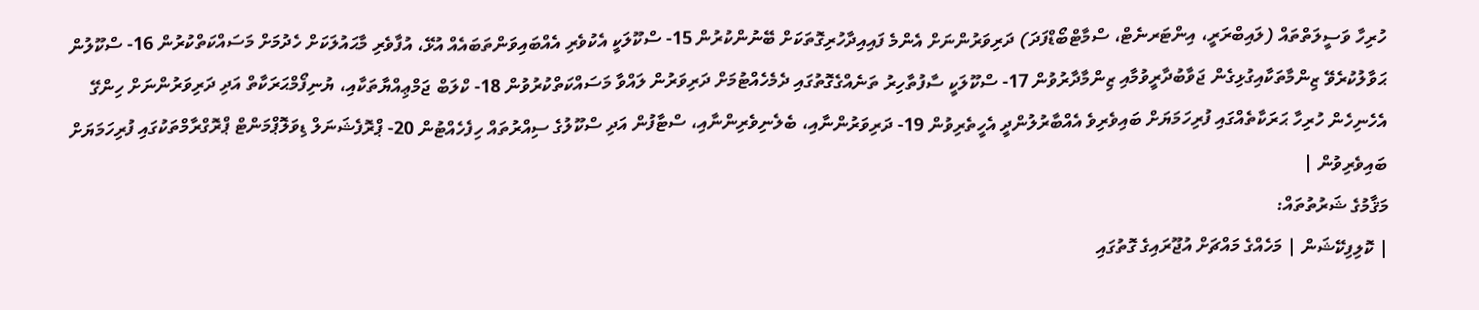ހުރިހާ ވަސީލަތްތައް (ލައިބްރަރީ، އިންޓަރނެޓް، ސްމާޓްބޯޑްފަދަ) ދަރިވަރުންނަށް އެންމެ ފައިއިދާހުރިގޮތަކަށް ބޭނުންކުރުން 15- ސްކޫލަކީ އެކުވެރި އެއްބައިވަންތަބައެއް އުޅޭ، އުފާވެރި މާޙައުލަކަށް ހެދުމަށް މަސައްކަތްކުރުން 16- ސްކޫލުން ޙަވާލުކުރެވޭ ޒިންމާތަކާއިގުޅިގެން ޖަވާބުދާރީވުމާއި ޒިންމާދާރުވުން 17- ސްކޫލަކީ ސާފުތާހިރު ތަނެއްގެގޮތުގައި ދެމެހެއްޓުމަށް ދަރިވަރުން ލައްވާ މަސައްކަތްކުރުވުން 18- ކްލަބް ޖަމްޢިއްޔާތަކާއި، ޔުނިފޯމްޙަރަކާތް އަދި ދަރިވަރުންނަށް ހިންގޭ އެހެނިހެން ހުރިހާ ޙަރަކާތެއްގައި ފުރިހަމަޔަށް ބައިވެރިވެ އެއްބާރުލުންދީ އެހީތެރިވުން 19- ދަރިވަރުންނާއި، ބެލެނިވެރިންނާއި، ސްޓާފުން އަދި ސްކޫލުގެ ސިއްރުތައް ހިފެހެއްޓުން 20- ޕްރޮފެޝަނަލް ޑިވަލޮޕްމަންޓް ޕްރޮގްރާމްތަކުގައި ފުރިހަމަޔަށް ބައިވެރިވުން |
މަޤާމުގެ ޝަރުތުތައް:
| ކޮލިފިކޭޝަން | މަހެއްގެ މައްޗަށް އުޖޫރައިގެ ގޮތުގައި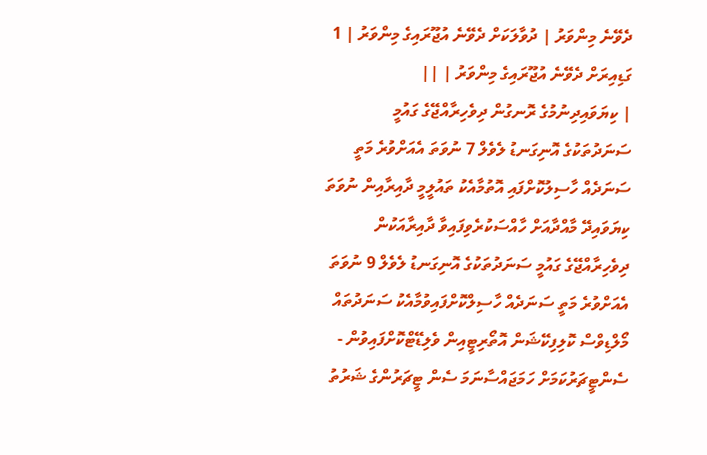ދެވޭނެ މިންވަރު | ދުވާލަކަށް ދެވޭނެ އުޖޫރައިގެ މިންވަރު | 1 ގަޑިއިރަށް ދެވޭނެ އުޖޫރައިގެ މިންވަރު | ||
| ކިޔަވައިދިނުމުގެ ރޮނގުން ދިވެހިރާއްޖޭގެ ގައުމީ ސަނަދުތަކުގެ އޮނިގަނޑު ލެވެލް 7 ނުވަތަ އެއަށްވުރެ މަތީ ސަނަދެއް ހާސިލުކޮށްފައި އޮތުމާއެކު ތައުލީމީ ދާއިރާއިން ނުވަތަ ކިޔަވައިދޭ މާއްދާއަށް ހާއްސަކުރެވިފައިވާ ދާއިރާއަކުން ދިވެހިރާއްޖޭގެ ގައުމީ ސަނަދުތަކުގެ އޮނިގަނޑު ލެވެލް 9 ނުވަތަ އެއަށްވުރެ މަތީ ސަނަދެއް ހާސިލްކޮށްފައިވުމާއެކު ސަނަދުތައް މޯލްޑިވްސް ކޮލިފިކޭޝަން އޮތޯރިޓީއިން ވެލިޑޭޓްކޮށްފައިވުން - ސެންޓީޗަރުކަމަށް ހަމަޖައްސާނަމަ ސެން ޓީޗަރުންގެ ޝަރުތު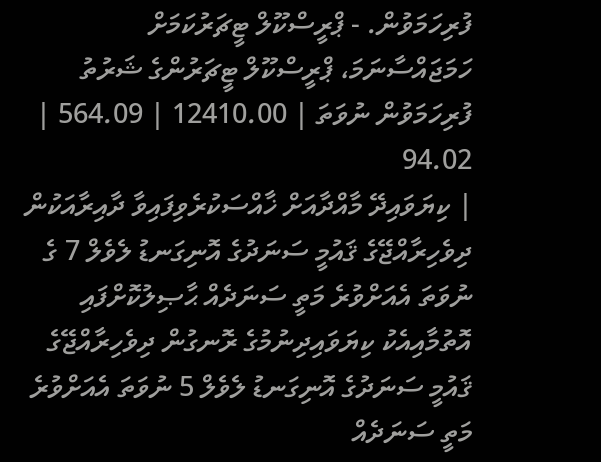ފުރިހަމަވުން. - ޕްރީސްކޫލް ޓީޗަރުކަމަށް ހަމަޖައްސާނަމަ، ޕްރީސްކޫލް ޓީޗަރުންގެ ޝަރުތު ފުރިހަމަވުން ނުވަތަ | 12410.00 | 564.09 | 94.02
| ކިޔަވައިދޭ މާއްދާއަށް ޚާއްސަކުރެވިފައިވާ ދާއިރާއަކުން ދިވެހިރާއްޖޭގެ ޤައުމީ ސަނަދުގެ އޮނިގަނޑު ލެވެލް 7 ގެ ނުވަތަ އެއަށްވުރެ މަތީ ސަނަދެއް ޙާޞިލުކޮށްފައި އޮތުމާއިއެކު ކިޔަވައިދިނުމުގެ ރޮނގުން ދިވެހިރާއްޖޭގެ ޤައުމީ ސަނަދުގެ އޮނިގަނޑު ލެވެލް 5 ނުވަތަ އެއަށްވުރެ މަތީ ސަނަދެއް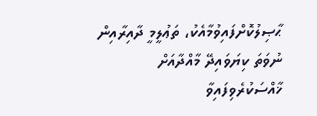ޙާޞިލުކޮށްފައިވުމާއެކު، ތަޢުލީމީ ދާއިރާއިން ނުވަތަ ކިޔަވައިދޭ މާއްދާއަށް ޚާއްސަކުރެވިފައިވާ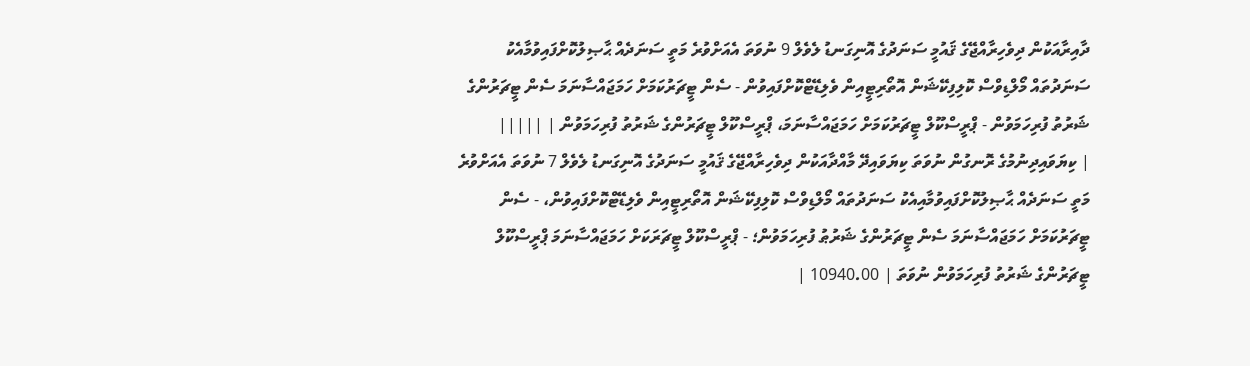ދާއިރާއަކުން ދިވެހިރާއްޖޭގެ ޤައުމީ ސަނަދުގެ އޮނިގަނޑު ލެވެލް 9 ނުވަތަ އެއަށްވުރެ މަތީ ސަނަދެއް ޙާޞިލުކޮށްފައިވުމާއެކު ސަނަދުތައް މޯލްޑިވްސް ކޮލިފިކޭޝަން އޮތޯރިޓީއިން ވެލިޑޭޓްކޮށްފައިވުން - ސެން ޓީޗަރުކަމަށް ހަމަޖައްސާނަމަ ސެން ޓީޗަރުންގެ ޝަރުތު ފުރިހަމަވުން - ޕްރީސްކޫލް ޓީޗަރުކަމަށް ހަމަޖައްސާނަމަ، ޕްރީސްކޫލް ޓީޗަރުންގެ ޝަރުތު ފުރިހަމަވުން | |||||
| ކިޔަވައިދިނުމުގެ ރޮނގުން ނުވަތަ ކިޔަވައިދޭ މާއްދާއަކުން ދިވެހިރާއްޖޭގެ ޤައުމީ ސަނަދުގެ އޮނިގަނޑު ލެވެލް 7 ނުވަތަ އެއަށްވުރެ މަތީ ސަނަދެއް ޙާޞިލުކޮށްފައިވުމާއިއެކު ސަނަދުތައް މޯލްޑިވްސް ކޮލިފިކޭޝަން އޮތޯރިޓީއިން ވެލިޑޭޓްކޮށްފައިވުން، - ސެން ޓީޗަރުކަމަށް ހަމަޖައްސާނަމަ ސެން ޓީޗަރުންގެ ޝަރުޠު ފުރިހަމަވުން؛ - ޕްރީސްކޫލް ޓީޗަރަކަށް ހަމަޖައްސާނަމަ ޕްރީސްކޫލް ޓީޗަރުންގެ ޝަރުތު ފުރިހަމަވުން ނުވަތަ | 10940.00 |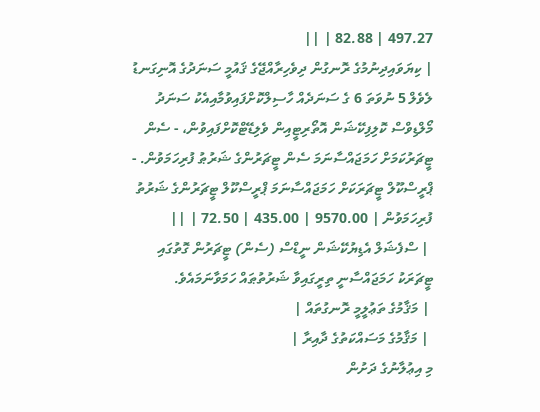497.27 | 82.88 | ||
| ކިޔަވައިދިނުމުގެ ރޮނގުން ދިވެހިރާއްޖޭގެ ޤައުމީ ސަނަދުގެ އޮނިގަނޑު ލެވެލް 5 ނުވަތަ 6 ގެ ސަނަދެއް ހާސިލްކޮށްފައިވުމާއިއެކު ސަނަދު މޯލްޑިވްސް ކޮލިފިކޭޝަން އޮތޯރިޓީއިން ވެލިޑޭޓްކޮށްފައިވުން، - ސެން ޓީޗަރުކަމަށް ހަމަޖައްސާނަމަ ސެން ޓީޗަރުންގެ ޝަރުޠު ފުރިހަމަވުން. - ޕްރީސްކޫލް ޓީޗަރަކަށް ހަމަޖައްސާނަމަ ޕްރީސްކޫލް ޓީޗަރުންގެ ޝަރުތު ފުރިހަމަވުން | 9570.00 | 435.00 | 72.50 | ||
 | ސްފެޝަލް އެޑިޔުކޭޝަން ނީޑްސް (ސެން) ޓީޗަރުން ގޮތުގައި ޓީޗަރަކު ހަމަޖައްސާނީ ތިރީގައިވާ ޝަރުތުޠައް ހަމަވާނަމައެވެ.
 | މަޤާމުގެ ތަޢުލީމީ ރޮނގުތައް |
 | މަޤާމުގެ މަސައްކަތުގެ ދާއިރާ |
މި އިޢުލާނުގެ ދަށުން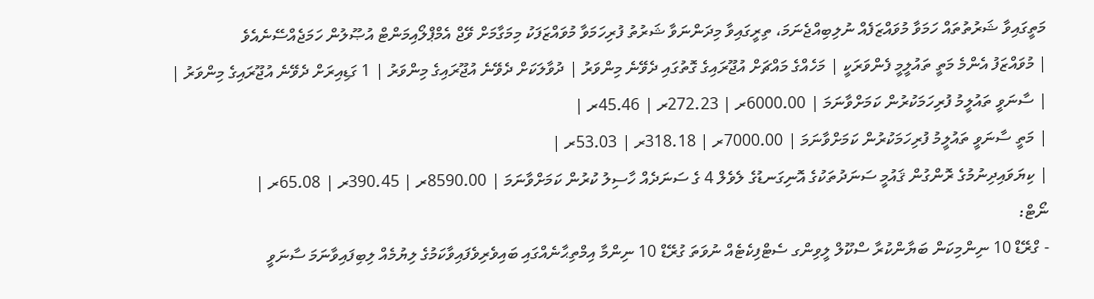މަތީގައިވާ ޝަރުތުތައް ހަމަވާ މުވައްޒަފެއް ނުލިބިއްޖެނަމަ، ތިރީގައިވާ މިދަންނަވާ ޝަރުތު ފުރިހަމަވާ މުވައްޒަފަކު މިމަގާމަށް ވޭޖް އެމްޕްލޯއިމަންޓް އުޞޫލުން ހަމަޖެއްސޭނެއެވެ
| މުވައްޒަފު އެންމެ މަތީ ތައުލީމީ ފެންވަރަކީ | މަހެއްގެ މައްޗަށް އުޖޫރައިގެ ގޮތުގައި ދެވޭނެ މިންވަރު | ދުވާލަކަށް ދެވޭނެ އުޖޫރައިގެ މިންވަރު | 1 ގަޑިއިރަށް ދެވޭނެ އުޖޫރައިގެ މިންވަރު |
| ސާނަވީ ތައުލީމު ފުރިހަމަކުރުން ކަމަށްވާނަމަ | 6000.00ރ | 272.23ރ | 45.46ރ |
| މަތީ ސާނަވީ ތައުލީމު ފުރިހަމަކުރުން ކަމަށްވާނަމަ | 7000.00ރ | 318.18ރ | 53.03ރ |
| ކިޔަވައިދިނުމުގެ ރޮންގުން ޤައުމީ ސަނަދުތަކުގެ އޮނިގަނޑުގެ ލެވެލް 4 ގެ ސަނަދެއް ހާސިލު ކުރުން ކަމަށްވާނަމަ | 8590.00ރ | 390.45ރ | 65.08ރ |
ނޯޓް:
- ގްރޭޑް 10 ނިންމިކަން ބަޔާންކުރާ ސްކޫލް ލީވިންގ ސެޓްފިކެޓެއް ނުވަތަ ގުރޭޑް 10 ނިންމާ އިމްތިޙާނެއްގައި ބައިވެރިވެފައިވާކަމުގެ ލިޔުމެއް ލިބިފައިވާނަމަ ސާނަވީ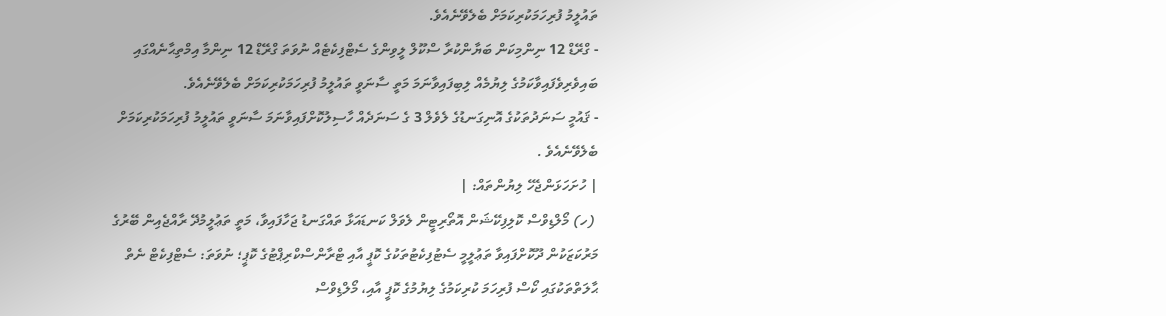ތައުލީމު ފުރިހަމަކުރިކަމަށް ބެލެވޭނެއެވެ.
- ގްރޭޑް 12 ނިންމިކަން ބަޔާންކުރާ ސްކޫލް ލީވިންގެ ސެޓްފިކެޓެއް ނުވަތަ ގްރޭޑް 12 ނިންމާ އިމްތިޙާނެއްގައި ބައިވެރިވެފައިވާކަމުގެ ލިޔުމެއް ލިބިފައިވާނަމަ މަތީ ސާނަވީ ތައުލީމު ފުރިހަމަކުރިކަމަށް ބެލެވޭނެއެވެ.
- ޤައުމީ ސަނަދުތަކުގެ އޮނިގަނޑުގެ ލެވެލް 3 ގެ ސަނަދެއް ހާސިލުކޮށްފައިވާނަމަ ސާނަވީ ތައުލީމު ފުރިހަމަކުރިކަމަށް ބެލެވޭނެއެވެ .
| ހުށަހަޅަންޖެހޭ ލިޔުންތައް: |
 (ހ) މޯލްޑިވްސް ކޮލިފިކޭޝަން އޮތޯރިޓީން ލެވަލް ކަނޑައަޅާ ތައްގަނޑު ޖަހާފައިވާ، މަތީ ތަޢުލީމުދޭ ރާއްޖެއިން ބޭރުގެ މަރުކަޒަކުން ދޫކޮށްފައިވާ ތަޢުލީމީ ސެޓުފިކެޓުތަކުގެ ކޮޕީ އާއި ޓްރާންސްކްރިޕްޓުގެ ކޮޕީ؛ ނުވަތަ: ސެޓްފިކެޓް ނެތް ޙާލަތްތަކުގައި ކޯސް ފުރިހަމަ ކުރިކަމުގެ ލިޔުމުގެ ކޮޕީ އާއި، މޯލްޑިވްސް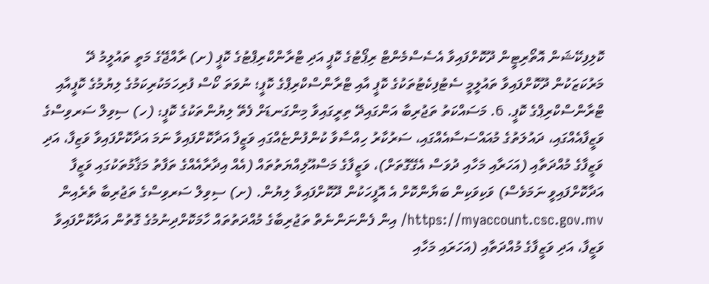ކޮލިފިކޭޝަން އޮތޯރިޓީން ދޫކޮށްފައިވާ އެސެސްމެންޓް ރިޕޯޓުގެ ކޮޕީ އަދި ޓްރާންކްރިޕްޓުގެ ކޮޕީ (ށ) ރާއްޖޭގެ މަތީ ތައުލީމު ދޭ މަރުކަޒަކުން ދޫކޮށްފައިވާ ތައުލީމީ ސެޓުފިކެޓުތަކުގެ ކޮޕީ އާއި ޓްރާންސްކްރިޕްގެ ކޮޕީ؛ ނުވަތަ ކޯސް ފުރިހަމަކުރިކަމުގެ ލިޔުމުގެ ކޮޕީއާއި ޓްރާންސްކްރިޕްގެ ކޮޕީ. 6. މަސައްކަތު ތަޖުރިބާ އަންގައިދޭ ތިރީގައިވާ މިންގަނޑަށް ފެތޭ ލިޔުންތަކުގެ ކޮޕީ: (ހ) ސިވިލް ސަރވިސްގެ ވަޒީފާއެއްގައި، ދައުލަތުގެ މުއައްސަސާއެއްގައި، ސަރުކާރު ހިއްސާވާ ކުންފުންޏެއްގައި ވަޒީފާ އަދާކޮށްފައިވާ ނަމަ އަދާކޮށްފައިވާ ވަޒިފާ، އަދި ވަޒީފާގެ މުއްދަތާއި (އަހަރާއި މަހާއި ދުވަސް އެގޭގޮތަށް)، ވަޒީފާގެ މަސްއޫލިއްޔަތުތައް (އެއް އިދާރާއެއްގެ ތަފާތު މަޤާމުތަކުގައި ވަޒީފާ އަދާކޮށްފައިވީ ނަމަވެސް) ވަކިވަކިން ބަޔާންކޮށް އެ އޮފީހަކުން ދޫކޮށްފައިވާ ލިޔުން. (ށ) ސިވިލް ސަރވިސްގެ ތަޖުރިބާ ތެރެއިން https://myaccount.csc.gov.mv/ އިން ފެންނަންނެތް ތަޖުރިބާގެ މުއްދަތުތައް ހާމަކޮށްދިނުމުގެ ގޮތުން އަދާކޮށްފައިވާ ވަޒީފާ، އަދި ވަޒީފާގެ މުއްދަތާއި (އަހަރައި މަހާއި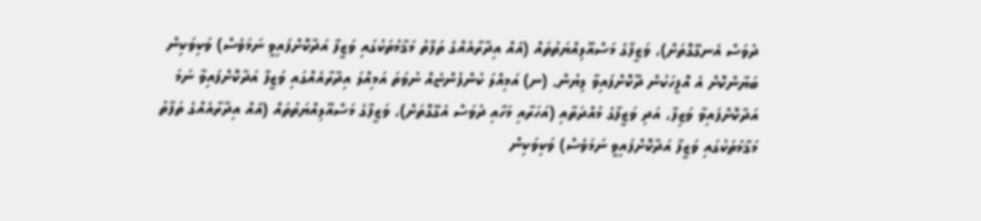ދުވަސް އެނގޭގޮތަށް)، ވަޒީފާގެ މަސްއޫލިއްޔަތުތައް (އެއް އިދާރާއެއްގެ ތަފާތު މަޤާމުތަކުގައި ވަޒީފާ އަދާކޮށްފައިވީ ނަމަވެސް) ވަކިވަކިން ބަޔާންކޮށް އެ އޮފީހަކުން ދޫކޮށްފައިވާ ލިޔުން. (ނ) އަމިއްލަ ކުންފުންޏެއް ނުވަތަ އަމިއްލަ އިދާރާއެއްގައި ވަޒީފާ އަދާކޮށްފައިވާ ނަމަ އަދާކޮށްފައިވާ ވަޒިފާ، އަދި ވަޒީފާގެ މުއްދަތާއި (އަހަރާއި މަހާއި ދުވަސް އެގޭގޮތަށް)، ވަޒީފާގެ މަސްއޫލިއްޔަތުތައް (އެއް އިދާރާއެއްގެ ތަފާތު މަޤާމުތަކުގައި ވަޒީފާ އަދާކޮށްފައިވީ ނަމަވެސް) ވަކިވަކިން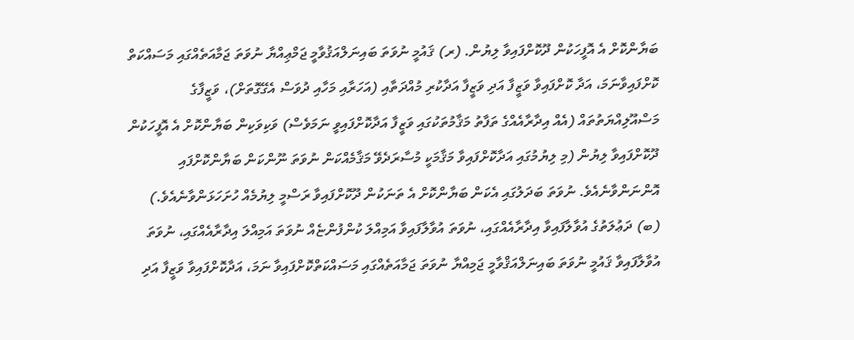ބަޔާންކޮށް އެ އޮފީހަކުން ދޫކޮށްފައިވާ ލިޔުން. (ރ) ޤައުމީ ނުވަތަ ބައިނަލްއަޤުވާމީ ޖަމްޢިއްޔާ ނުވަތަ ޖަމާއަތެއްގައި މަސައްކަތް ކޮށްފައިވާނަމަ، އަދާ ކޮށްފައިވާ ވަޒީފާ އަދި ވަޒީފާ އަދާކުރި މުއްދަތާއި (އަހަރާއި މަހާއި ދުވަސް އެގޭގޮތަށް)، ވަޒީފާގެ މަސްއޫލިއްޔަތުތައް (އެއް އިދާރާއެއްގެ ތަފާތު މަޤާމުތަކުގައި ވަޒީފާ އަދާކޮށްފައިވީ ނަމަވެސް) ވަކިވަކިން ބަޔާންކޮށް އެ އޮފީހަކުން ދޫކޮށްފައިވާ ލިޔުން (މި ލިޔުމުގައި އަދާކޮށްފައިވާ މަޤާމަކީ މުސާރަދެވޭ މަޤާމެއްކަން ނުވަތަ ނޫންކަން ބަޔާންކޮށްފައި އޮންނަންވާނެއެވެ. ނުވަތަ ބަދަލުގައި އެކަން ބަޔާންކޮށް އެ ތަނަކުން ދޫކޮށްފައިވާ ރަސްމީ ލިޔުމެއް ހުށަހަޅަންވާނެއެވެ.) (ބ) ދަޢުލަތުގެ އުވާލާފައިވާ އިދާރާއެއްގައި، ނުވަތަ އުވާލާފައިވާ އަމިއްލަ ކުންފުންޏެއް ނުވަތަ އަމިއްލަ އިދާރާއެއްގައި، ނުވަތަ އުވާލާފައިވާ ޤައުމީ ނުވަތަ ބައިނަލްއަޤްވާމީ ޖަމިއްޔާ ނުވަތަ ޖަމާއަތެއްގައި މަސައްކަތްކޮށްފައިވާ ނަމަ، އަދާކޮށްފައިވާ ވަޒީފާ އަދި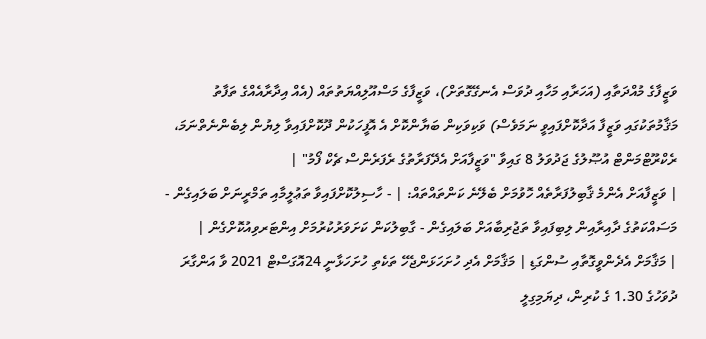ވަޒީފާގެ މުއްދަތާއި (އަހަރާއި މަހާއި ދުވަސް އެނގޭގޮތަށް)، ވަޒީފާގެ މަސްއޫލިއްޔަތުތައް (އެއް އިދާރާއެއްގެ ތަފާތު މަޤާމުތަކުގައި ވަޒީފާ އަދާކޮށްފައިވީ ނަމަވެސް) ވަކިވަކިން ބަޔާންކޮށް އެ އޮފީހަކުން ދޫކޮށްފައިވާ ލިޔުން ލިބެންނެތްނަމަ، ރެކްރޫޓްމަންޓް އުޞޫލުގެ ޖަދުވަލު 8 ގައިވާ "ވަޒީފާއަށް އެދޭފަރާތުގެ ރެފަރެންސް ޗެކް ފޯމު" |
| ވަޒީފާއަށް އެންމެ ޤާބިލުފަރާތެއް ހޮވުމަށް ބެލޭނެ ކަންތައްތައް: | - ހާސިލުކޮށްފައިވާ ތަޢުލީމާއި ތަމްރީނަށް ބަލައިގެން - މަސައްކަތުގެ ދާއިރާއިން ލިބިފައިވާ ތަޖުރިބާއަށް ބަލައިގެން - ގާބިލުކަން ކަށަވަރުކުރުމަށް އިންޓަރވިއުކޮށްގެން |
| މަޤާމަށް އެދެންވީގޮތާއި ސުންގަޑި | މަޤާމަށް އެދި ހުށަހަޅަންޖެހޭ ތަކެތި ހުށަހަޅާނީ 24އޮގަސްޓް 2021 ވާ އަންގާރަ ދުވަހުގެ 1.30 ގެ ކުރިން، ދިޔަމިގިލީ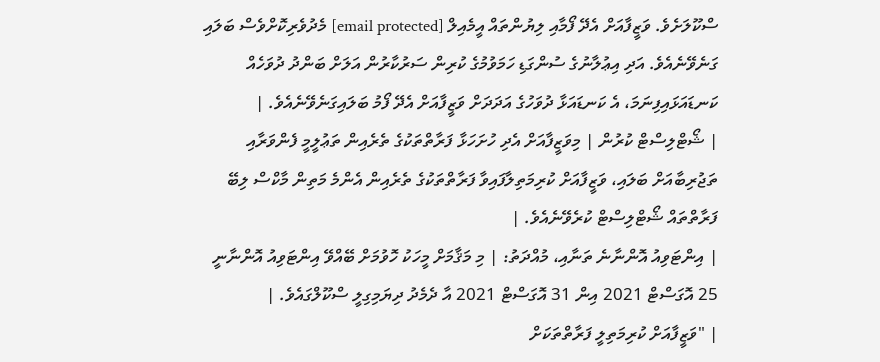ސްކޫލަށެވެ. ވަޒީފާއަށް އެދޭ ފޯމާއި ލިޔުންތައް އީމެއިލް [email protected] މެދުވެރިކޮށްވެސް ބަލައި ގަނެވޭނެއެވެ. އަދި އިޢުލާނުގެ ސުންގަޑި ހަމަވުމުގެ ކުރިން ސަރުކާރުން އަލަށް ބަންދު ދުވަހެއް ކަނޑައަޅައިފިނަމަ، އެ ކަނޑައަޅާ ދުވަހުގެ އަދަދަށް ވަޒީފާއަށް އެދޭ ފޯމު ބަލައިގަނެވޭނެއެވެ. |
| ޝޯޓްލިސްޓް ކުރުން | މިވަޒީފާއަށް އެދި ހުށަހަޅާ ފަރާތްތަކުގެ ތެރެއިން ތަޢުލީމީ ފެންވަރާއި ތަޖުރިބާއަށް ބަލައި، ވަޒީފާއަށް ކުރިމަތިލާފައިވާ ފަރާތްތަކުގެ ތެރެއިން އެންމެ މަތިން މާކްސް ލިބޭ ފަރާތްތައް ޝޯޓްލިސްޓް ކުރެވޭނެއެވެ. |
| އިންޓަވިއު އޮންނާނެ ތަނާއި، މުއްދަތު: | މި މަޤާމަށް މީހަކު ހޮވުމަށް ބޭއްވޭ އިންޓަވިއު އޮންނާނީ 25 އޮގަސްޓް 2021 އިން 31 އޮގަސްޓް 2021 އާ ދެމެދު ދިޔަމިގިލީ ސްކޫލްގައެވެ. |
| "ވަޒީފާއަށް ކުރިމަތިލީ ފަރާތްތަކަށް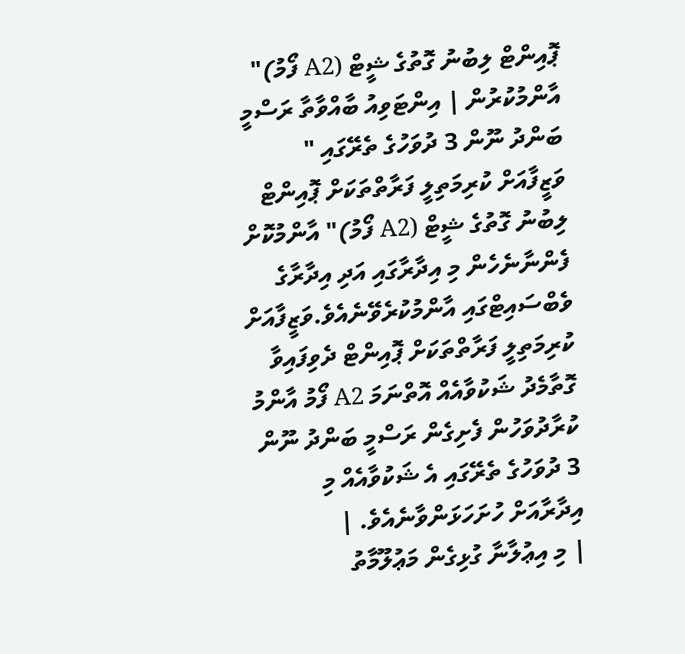ޕޮއިންޓް ލިބުނު ގޮތުގެ ޝީޓް (A2 ފޯމު)" އާންމުކުރުން | އިންޓަވިއު ބާއްވާތާ ރަސްމީ ބަންދު ނޫން 3 ދުވަހުގެ ތެރޭގައި " ވަޒީފާއަށް ކުރިމަތިލީ ފަރާތްތަކަށް ޕޮއިންޓް ލިބުނު ގޮތުގެ ޝީޓް (A2 ފޯމު)" އާންމުކޮށް ފެންނާނެހެން މި އިދާރާގައި އަދި އިދާރާގެ ވެބްސައިޓްގައި އާންމުކުރެވޭނެއެވެ.ވަޒީފާއަށް ކުރިމަތިލީ ފަރާތްތަކަށް ޕޮއިންޓް ދެވިފައިވާ ގޮތާމެދު ޝަކުވާއެއް އޮތްނަމަ A2 ފޯމު އާންމު ކުރާދުވަހުން ފެށިގެން ރަސްމީ ބަންދު ނޫން 3 ދުވަހުގެ ތެރޭގައި އެ ޝަކުވާއެއް މި އިދާރާއަށް ހުށަހަޅަންވާނެއެވެ. |
| މި އިޢުލާނާ ގުޅިގެން މަޢުލޫމާތު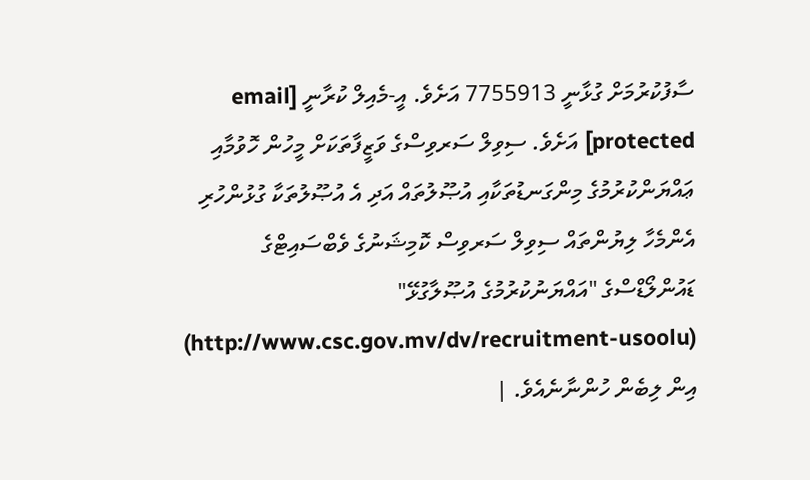ސާފުކުރުމަށް ގުޅާނީ 7755913 އަށެވެ. އީ-މެއިލް ކުރާނީ [email protected] އަށެވެ. ސިވިލް ސަރވިސްގެ ވަޒީފާތަކަށް މީހުން ހޮވުމާއި ޢައްޔަންކުރުމުގެ މިންގަނޑުތަކާއި އުޞޫލުތައް އަދި އެ އުޞޫލުތަކާ ގުޅުންހުރި އެންމެހާ ލިޔުންތައް ސިވިލް ސަރވިސް ކޮމިޝަނުގެ ވެބްސައިޓްގެ ޑައުންލޯޑްސްގެ "އައްޔަނުކުރުމުގެ އުޞޫލާގުޅޭ" (http://www.csc.gov.mv/dv/recruitment-usoolu) އިން ލިބެން ހުންނާނެއެވެ. |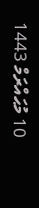10 މުޙައްރަމް 1443